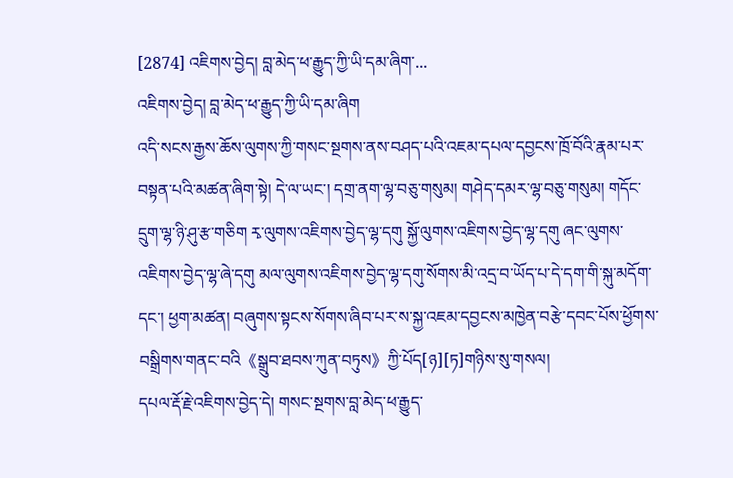[2874] འཇིགས་བྱེད། བླ་མེད་ཕ་རྒྱུད་ཀྱི་ཡི་དམ་ཞིག་...
འཇིགས་བྱེད། བླ་མེད་ཕ་རྒྱུད་ཀྱི་ཡི་དམ་ཞིག
འདི་སངས་རྒྱས་ཆོས་ལུགས་ཀྱི་གསང་སྔགས་ནས་བཤད་པའི་འཇམ་དཔལ་དབྱངས་ཁྲོ་བོའི་རྣམ་པར་བསྟན་པའི་མཚན་ཞིག་སྟེ། དེ་ལ་ཡང་། དགྲ་ནག་ལྷ་བཅུ་གསུམ། གཤེད་དམར་ལྷ་བཅུ་གསུམ། གདོང་དྲུག་ལྷ་ཉི་ཤུ་རྩ་གཅིག རྭ་ལུགས་འཇིགས་བྱེད་ལྷ་དགུ སྐྱོ་ལུགས་འཇིགས་བྱེད་ལྷ་དགུ ཞང་ལུགས་འཇིགས་བྱེད་ལྷ་ཞེ་དགུ མལ་ལུགས་འཇིགས་བྱེད་ལྷ་དགུ་སོགས་མི་འདྲ་བ་ཡོད་པ་དེ་དག་གི་སྐུ་མདོག་དང་། ཕྱག་མཚན། བཞུགས་སྟངས་སོགས་ཞིབ་པར་ས་སྐྱ་འཇམ་དབྱངས་མཁྱེན་བརྩེ་དབང་པོས་ཕྱོགས་བསྒྲིགས་གནང་བའི《སྒྲུབ་ཐབས་ཀུན་བཏུས》ཀྱི་པོད[ཉ][ཏ]གཉིས་སུ་གསལ།
དཔལ་རྡོ་རྗེ་འཇིགས་བྱེད་དེ། གསང་སྔགས་བླ་མེད་ཕ་རྒྱུད་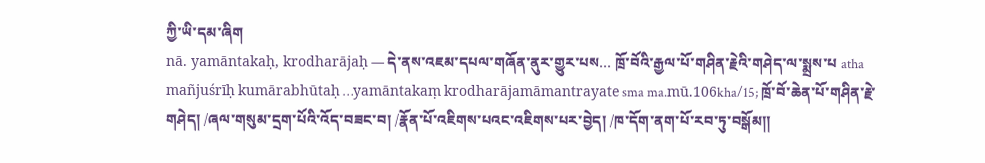ཀྱི་ཡི་དམ་ཞིག
nā. yamāntakaḥ, krodharājaḥ — དེ་ནས་འཇམ་དཔལ་གཞོན་ནུར་གྱུར་པས… ཁྲོ་བོའི་རྒྱལ་པོ་གཤིན་རྗེའི་གཤེད་ལ་སྨྲས་པ atha mañjuśrīḥ kumārabhūtaḥ …yamāntakaṃ krodharājamāmantrayate sma ma.mū.106kha/15; ཁྲོ་བོ་ཆེན་པོ་གཤིན་རྗེ་གཤེད། /ཞལ་གསུམ་དྲག་པོའི་འོད་བཟང་བ། /རྣོན་པོ་འཇིགས་པའང་འཇིགས་པར་བྱེད། /ཁ་དོག་ནག་པོ་རབ་ཏུ་བསྒོམ༎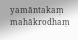yamāntakaṃ mahākrodhaṃ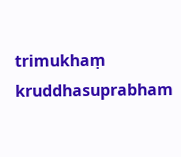trimukhaṃ kruddhasuprabham